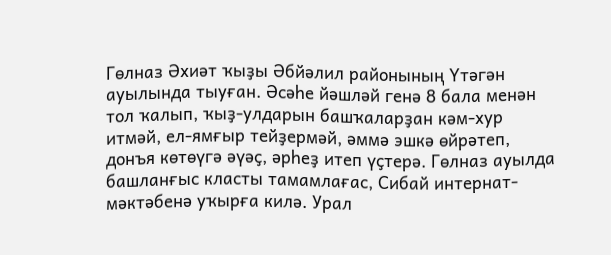Гөлназ Әхиәт ҡыҙы Әбйәлил районының Үтәгән ауылында тыуған. Әсәһе йәшләй генә 8 бала менән тол ҡалып, ҡыҙ-улдарын башҡаларҙан кәм-хур итмәй, ел-ямғыр тейҙермәй, әммә эшкә өйрәтеп, донъя көтөүгә әүәҫ, әрһеҙ итеп үҫтерә. Гөлназ ауылда башланғыс класты тамамлағас, Сибай интернат-мәктәбенә уҡырға килә. Урал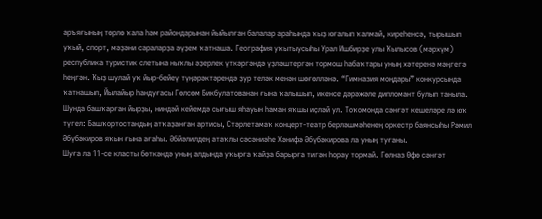аръяғының төрлө ҡала һәм райондарынан йыйылған балалар араһында ҡыҙ юғалып ҡалмай, киреһенсә, тырышып уҡый, спорт, мәҙәни сараларҙа әүҙем ҡатнаша. География уҡытыусыһы Урал Ишбирҙе улы Ҡылысов (мәрхүм) республика туристик слетына ныҡлы әҙерлек үткәргәндә үҙләштергән тормош һабаҡтары уның хәтеренә мәңгегә һеңгән. Ҡыҙ шулай уҡ йыр-бейеү түңәрәктәрендә ҙур теләк менән шөғөлләнә. “Гимназия моңдары” конкурсында ҡатнашып, Йылайыр һандуғасы Гөлсөм Бикбулатованан ғына ҡалышып, икенсе дәрәжәле дипломант булып таныла. Шунда башҡарған йырҙы, ниндәй кейемдә сығыш яһауын һаман яҡшы иҫләй ул. Тоҡомонда сәнғәт кешеләре лә юҡ түгел: Башҡортостандың атҡаҙанған артисы, Стәрлетамаҡ концерт-театр берләшмәһенең оркестр баянсыһы Рәмил Әбүбәкиров яҡын ғына ағаһы. Әбйәлилдең атаҡлы сәсәниәһе Хәнифә Әбүбәкирова ла уның туғаны.
Шуға ла 11-се класты бөткәндә уның алдында уҡырға ҡайҙа барырға тигән һорау тормай. Гөлназ Өфө сәнғәт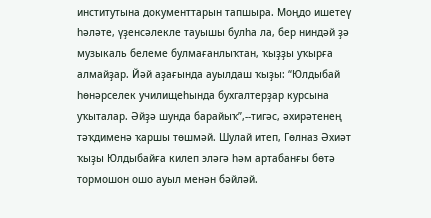институтына документтарын тапшыра. Моңдо ишетеү һәләте, үҙенсәлекле тауышы булһа ла, бер ниндәй ҙә музыкаль белеме булмағанлыҡтан, ҡыҙҙы уҡырға алмайҙар. Йәй аҙағында ауылдаш ҡыҙы: “Юлдыбай һөнәрселек училищеһында бухгалтерҙар курсына уҡыталар. Әйҙә шунда барайыҡ”,--тигәс, әхирәтенең тәҡдименә ҡаршы төшмәй. Шулай итеп, Гөлназ Әхиәт ҡыҙы Юлдыбайға килеп эләгә һәм артабанғы бөтә тормошон ошо ауыл менән бәйләй.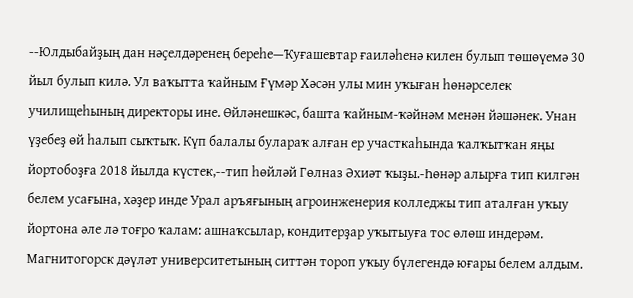--Юлдыбайҙың дан нәҫелдәренең береһе—Ҡуғашевтар ғаиләһенә килен булып төшөүемә 30 йыл булып килә. Ул ваҡытта ҡайным Ғүмәр Хәсән улы мин уҡыған һөнәрселек училищеһының директоры ине. Өйләнешкәс, башта ҡайным-ҡәйнәм менән йәшәнек. Унан үҙебеҙ өй һалып сыҡтыҡ. Күп балалы булараҡ алған ер участкаһында ҡалҡытҡан яңы йортобоҙға 2018 йылда күстек,--тип һөйләй Гөлназ Әхиәт ҡыҙы.-Һөнәр алырға тип килгән белем усағына, хәҙер инде Урал аръяғының агроинженерия колледжы тип аталған уҡыу йортона әле лә тоғро ҡалам: ашнаҡсылар, кондитерҙар уҡытыуға тос өлөш индерәм. Магнитогорск дәүләт университетының ситтән тороп уҡыу бүлегендә юғары белем алдым.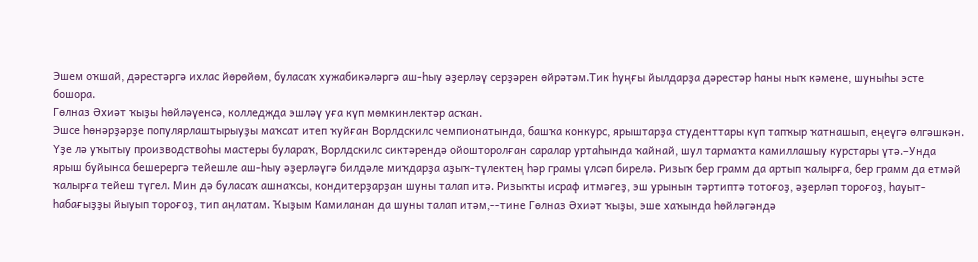Эшем оҡшай, дәрестәргә ихлас йөрөйөм, буласаҡ хужабикәләргә аш-һыу әҙерләү серҙәрен өйрәтәм.Тик һуңғы йылдарҙа дәрестәр һаны ныҡ кәмене, шуныһы эсте бошора.
Гөлназ Әхиәт ҡыҙы һөйләүенсә, колледжда эшләү уға күп мөмкинлектәр асҡан.
Эшсе һөнәрҙәрҙе популярлаштырыуҙы маҡсат итеп ҡуйған Ворлдскилс чемпионатында, башҡа конкурс, ярыштарҙа студенттары күп тапҡыр ҡатнашып, еңеүгә өлгәшкән. Үҙе лә уҡытыу производствоһы мастеры булараҡ, Ворлдскилс сиктәрендә ойошторолған саралар уртаһында ҡайнай, шул тармаҡта камиллашыу курстары үтә.–Унда ярыш буйынса бешерергә тейешле аш-һыу әҙерләүгә билдәле миҡдарҙа аҙыҡ-түлектең һәр грамы үлсәп бирелә. Ризыҡ бер грамм да артып ҡалырға, бер грамм да етмәй ҡалырға тейеш түгел. Мин дә буласаҡ ашнаҡсы, кондитерҙарҙан шуны талап итә. Ризыҡты исраф итмәгеҙ, эш урынын тәртиптә тотоғоҙ, әҙерләп тороғоҙ, һауыт-һабағыҙҙы йыуып тороғоҙ, тип аңлатам. Ҡыҙым Камиланан да шуны талап итәм,--тине Гөлназ Әхиәт ҡыҙы, эше хаҡында һөйләгәндә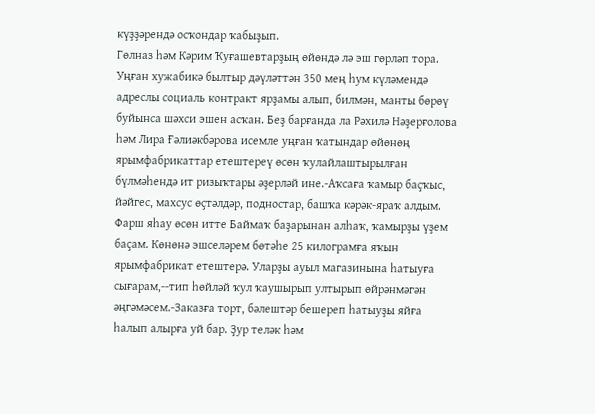күҙҙәрендә осҡондар ҡабыҙып.
Гөлназ һәм Кәрим Ҡуғашевтарҙың өйөндә лә эш гөрләп тора. Уңған хужабикә былтыр дәүләттән 350 мең һум күләмендә адреслы социаль контракт ярҙамы алып, билмән, манты бөрөү буйынса шәхси эшен асҡан. Беҙ барғанда ла Рәхилә Нәҙерғолова һәм Лира Ғәлиәкбәрова исемле уңған ҡатындар өйөнөң ярымфабрикаттар етештереү өсөн ҡулайлаштырылған бүлмәһендә ит ризыҡтары әҙерләй ине.-Аҡсаға ҡамыр баҫҡыс, йәйгес, махсус өҫтәлдәр, подностар, башҡа кәрәк-яраҡ алдым. Фарш яһау өсөн итте Баймаҡ баҙарынан алһаҡ, ҡамырҙы үҙем баҫам. Көнөнә эшселәрем бөтәһе 25 килограмға яҡын ярымфабрикат етештерә. Уларҙы ауыл магазинына һатыуға сығарам,--тип һөйләй ҡул ҡаушырып ултырып өйрәнмәгән әңгәмәсем.-Заказға торт, бәлештәр бешереп һатыуҙы яйға һалып алырға уй бар. Ҙур теләк һәм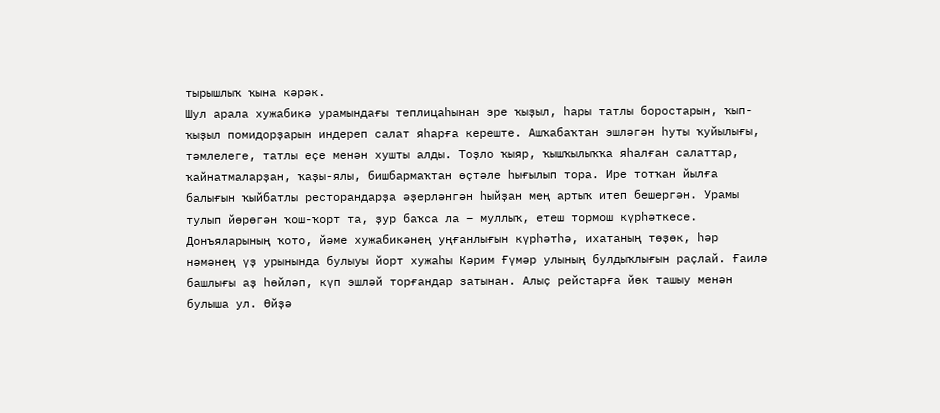тырышлыҡ ҡына кәрәк.
Шул арала хужабикә урамындағы теплицаһынан эре ҡыҙыл, һары татлы боростарын, ҡып-ҡыҙыл помидорҙарын индереп салат яһарға кереште. Ашҡабаҡтан эшләгән һуты ҡуйылығы, тәмлелеге, татлы еҫе менән хушты алды. Тоҙло ҡыяр, ҡышҡылыҡҡа яһалған салаттар, ҡайнатмаларҙан, ҡаҙы-ялы, бишбармаҡтан өҫтәле һығылып тора. Ире тотҡан йылға балығын ҡыйбатлы ресторандарҙа әҙерләнгән һыйҙан мең артыҡ итеп бешергән. Урамы тулып йөрөгән ҡош-ҡорт та, ҙур баҡса ла – муллыҡ, етеш тормош күрһәткесе.
Донъяларының ҡото, йәме хужабикәнең уңғанлығын күрһәтһә, ихатаның төҙөк, һәр нәмәнең үҙ урынында булыуы йорт хужаһы Кәрим Ғүмәр улының булдыҡлығын раҫлай. Ғаилә башлығы аҙ һөйләп, күп эшләй торғандар затынан. Алыҫ рейстарға йөк ташыу менән булыша ул. Өйҙә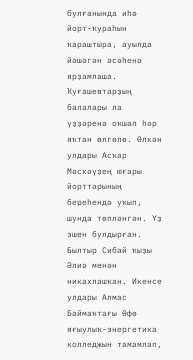булғанында иһә йорт-ҡураһын ҡараштыра, ауылда йәшәгән әсәһенә ярҙамлаша.
Ҡуғашевтарҙың балалары ла үҙҙәренә оҡшап һәр яҡтан өлгөлө. Өлкән улдары Асҡар Мәскәүҙең юғары йорттарының береһендә уҡып, шунда төпләнгән. Үҙ эшен булдырған. Былтыр Сибай ҡыҙы Әлиә менән никахлашҡан. Икенсе улдары Алмас Баймаҡтағы Өфө яғыулыҡ-энергетика колледжын тамамлап,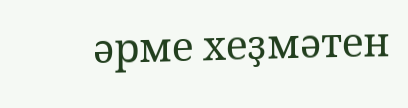әрме хеҙмәтен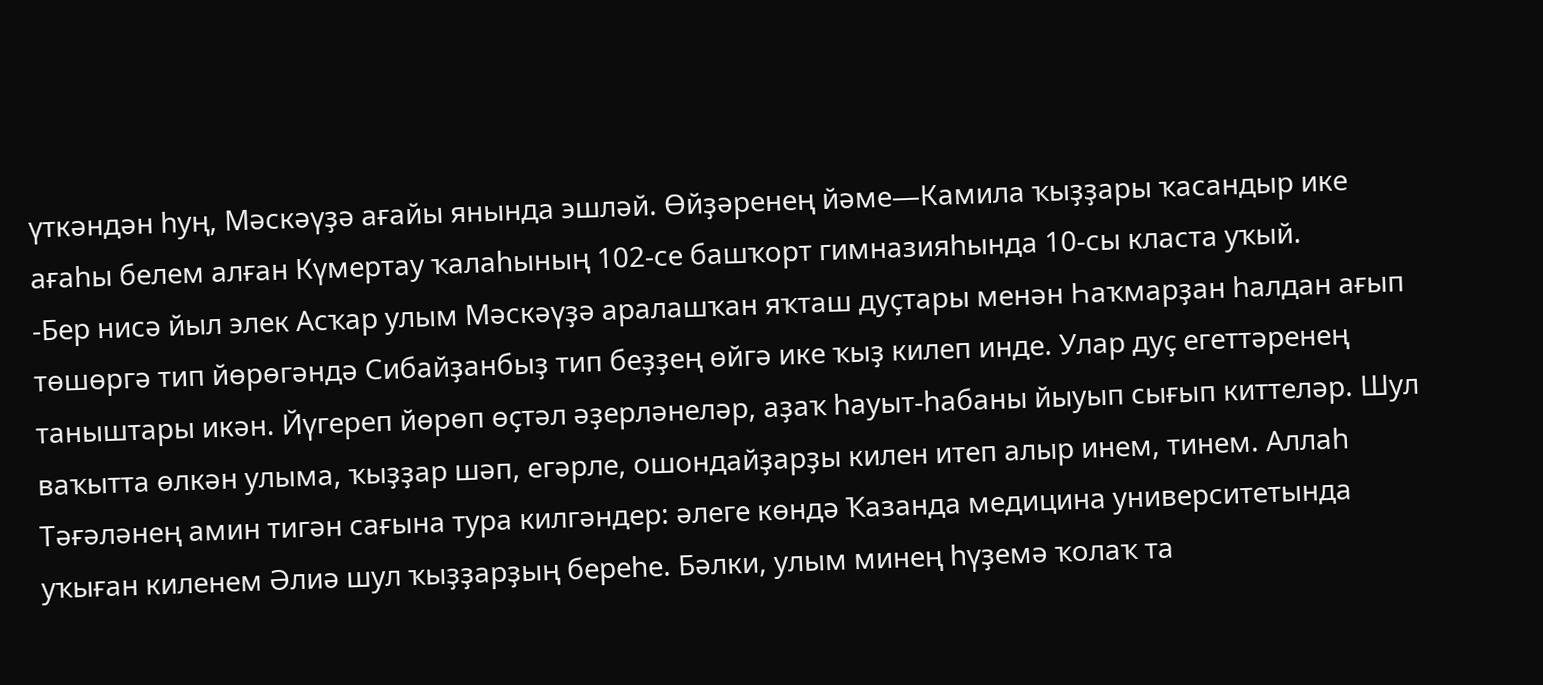үткәндән һуң, Мәскәүҙә ағайы янында эшләй. Өйҙәренең йәме—Камила ҡыҙҙары ҡасандыр ике ағаһы белем алған Күмертау ҡалаһының 102-се башҡорт гимназияһында 10-сы класта уҡый.
-Бер нисә йыл элек Асҡар улым Мәскәүҙә аралашҡан яҡташ дуҫтары менән Һаҡмарҙан һалдан ағып төшөргә тип йөрөгәндә Сибайҙанбыҙ тип беҙҙең өйгә ике ҡыҙ килеп инде. Улар дуҫ егеттәренең таныштары икән. Йүгереп йөрөп өҫтәл әҙерләнеләр, аҙаҡ һауыт-һабаны йыуып сығып киттеләр. Шул ваҡытта өлкән улыма, ҡыҙҙар шәп, егәрле, ошондайҙарҙы килен итеп алыр инем, тинем. Аллаһ Тәғәләнең амин тигән сағына тура килгәндер: әлеге көндә Ҡазанда медицина университетында уҡыған киленем Әлиә шул ҡыҙҙарҙың береһе. Бәлки, улым минең һүҙемә ҡолаҡ та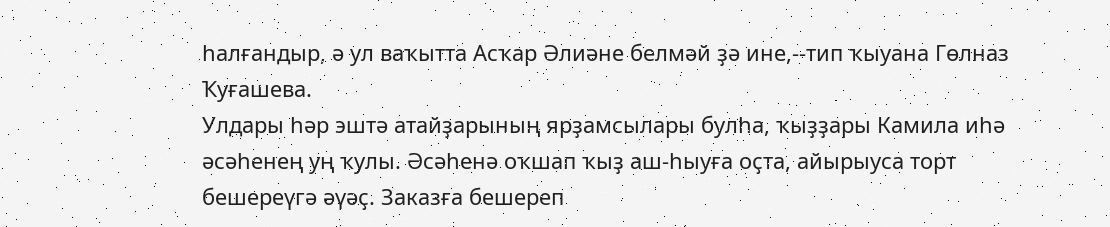һалғандыр, ә ул ваҡытта Асҡар Әлиәне белмәй ҙә ине,--тип ҡыуана Гөлназ Ҡуғашева.
Улдары һәр эштә атайҙарының ярҙамсылары булһа, ҡыҙҙары Камила иһә әсәһенең уң ҡулы. Әсәһенә оҡшап ҡыҙ аш-һыуға оҫта, айырыуса торт бешереүгә әүәҫ. Заказға бешереп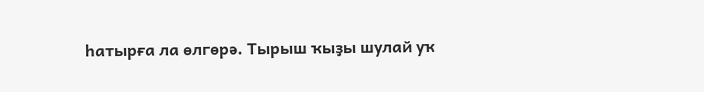һатырға ла өлгөрә. Тырыш ҡыҙы шулай уҡ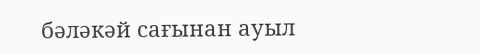бәләкәй сағынан ауыл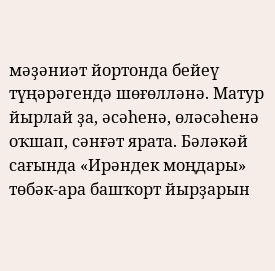мәҙәниәт йортонда бейеү түңәрәгендә шөғөлләнә. Матур йырлай ҙа, әсәһенә, өләсәһенә оҡшап, сәнғәт ярата. Бәләкәй сағында «Ирәндек моңдары» төбәк-ара башҡорт йырҙарын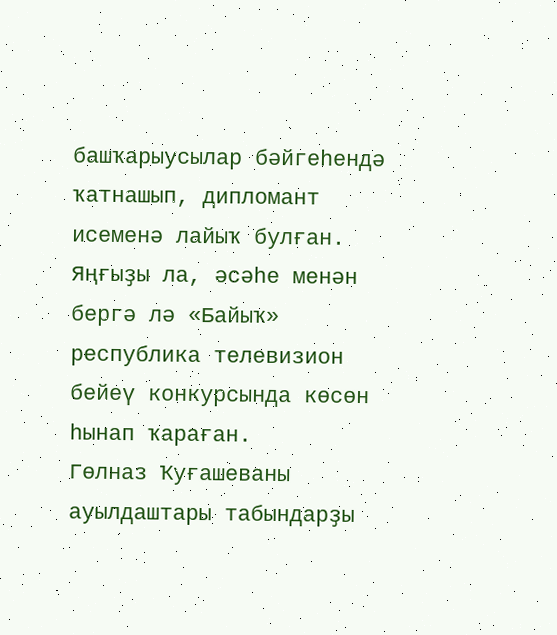башҡарыусылар бәйгеһендә ҡатнашып, дипломант исеменә лайыҡ булған. Яңғыҙы ла, әсәһе менән бергә лә «Байыҡ» республика телевизион бейеү конкурсында көсөн һынап ҡараған.
Гөлназ Ҡуғашеваны ауылдаштары табындарҙы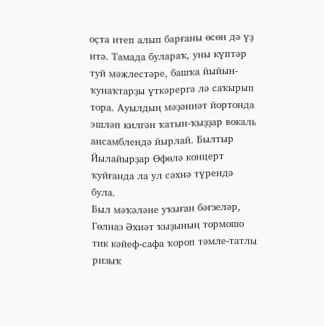оҫта итеп алып барғаны өсөн дә үҙ итә. Тамада булараҡ, уны күптәр туй мәжлестәре, башҡа йыйын-ҡунаҡтарҙы үткәрергә лә саҡырып тора. Ауылдың мәҙәниәт йортонда эшләп килгән ҡатын-ҡыҙҙар вокаль ансамблендә йырлай. Былтыр Йылайырҙар Өфөлә концерт ҡуйғанда ла ул сәхнә түрендә була.
Был мәҡәләне уҡыған бәғзеләр, Гөлназ Әхиәт ҡыҙының тормошо тик кәйеф-сафа ҡороп тәмле-татлы ризыҡ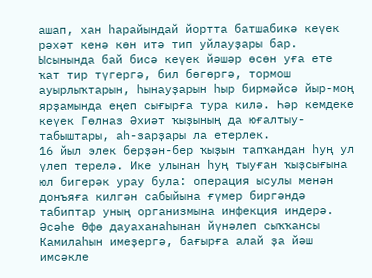ашап, хан һарайындай йортта батшабикә кеүек рәхәт кенә көн итә тип уйлауҙары бар. Ысынында бай бисә кеүек йәшәр өсөн уға ете ҡат тир түгергә, бил бөгөргә, тормош ауырлыҡтарын, һынауҙарын һыр бирмәйсә йыр-моң ярҙамында еңеп сығырға тура килә. Һәр кемдеке кеүек Гөлназ Әхиәт ҡыҙының да юғалтыу-табыштары, аһ-зарҙары ла етерлек.
16 йыл элек берҙән-бер ҡыҙын тапҡандан һуң ул үлеп терелә. Ике улынан һуң тыуған ҡыҙсығына юл бигерәк урау була: операция ысулы менән донъяға килгән сабыйына ғүмер биргәндә табиптар уның организмына инфекция индерә. Әсәһе Өфө дауаханаһынан йүнәлеп сыҡҡансы Камилаһын имеҙергә, бағырға алай ҙа йәш имсәкле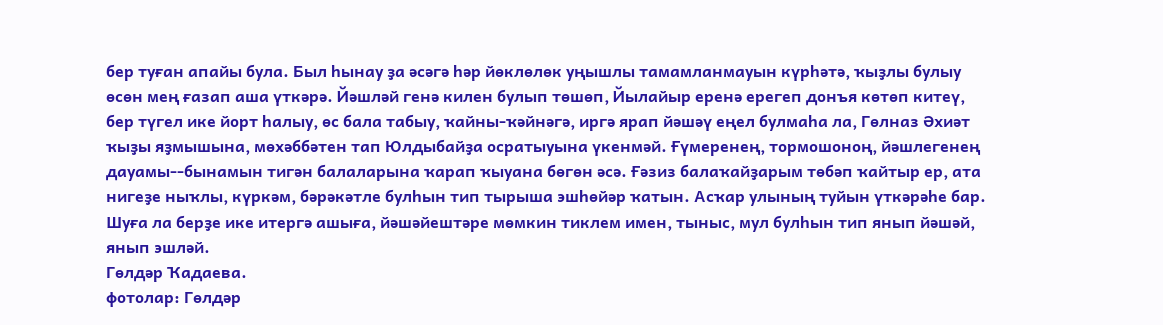бер туған апайы була. Был һынау ҙа әсәгә һәр йөклөлөк уңышлы тамамланмауын күрһәтә, ҡыҙлы булыу өсөн мең ғазап аша үткәрә. Йәшләй генә килен булып төшөп, Йылайыр еренә ерегеп донъя көтөп китеү, бер түгел ике йорт һалыу, өс бала табыу, ҡайны-ҡәйнәгә, иргә ярап йәшәү еңел булмаһа ла, Гөлназ Әхиәт ҡыҙы яҙмышына, мөхәббәтен тап Юлдыбайҙа осратыуына үкенмәй. Ғүмеренең, тормошоноң, йәшлегенең дауамы--бынамын тигән балаларына ҡарап ҡыуана бөгөн әсә. Ғәзиз балаҡайҙарым төбәп ҡайтыр ер, ата нигеҙе ныҡлы, күркәм, бәрәкәтле булһын тип тырыша эшһөйәр ҡатын. Асҡар улының туйын үткәрәһе бар. Шуға ла берҙе ике итергә ашыға, йәшәйештәре мөмкин тиклем имен, тыныс, мул булһын тип янып йәшәй, янып эшләй.
Гөлдәр Ҡадаева.
фотолар: Гөлдәр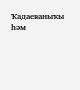Ҡадаеваныҡы һәм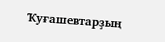Ҡуғашевтарҙың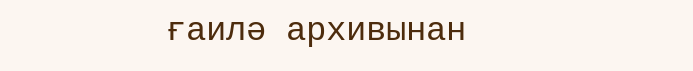ғаилә архивынан